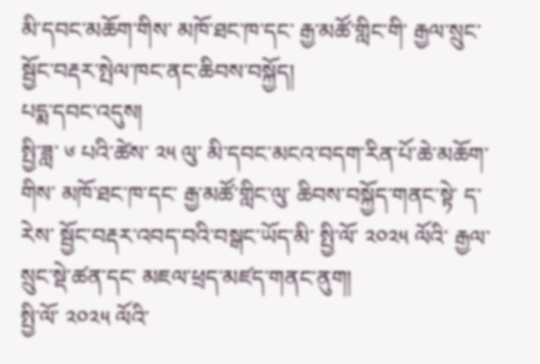མི་དབང་མཆོག་གིས་ མཁོ་ཐང་ཁ་དང་ རྒྱ་མཚོ་གླིང་གི་ རྒྱལ་སྲུང་སྦྱོང་བརྡར་སྤེལ་ཁང་ནང་ཆིབས་བསྐྱོད།
པདྨ་དབང་འདུས།
སྤྱི་ཟླ་ ༦ པའི་ཚེས་ ༢༥ ལུ་ མི་དབང་མངའ་བདག་རིན་པོ་ཆེ་མཆོག་གིས་ མཁོ་ཐང་ཁ་དང་ རྒྱ་མཚོ་གླིང་ལུ་ ཆིབས་བསྐྱོད་གནང་སྟེ་ ད་རེས་ སྦྱོང་བརྡར་འབད་བའི་བསྒང་ཡོད་མི་ སྤྱི་ལོ་ ༢༠༢༥ ལོའི་ རྒྱལ་སྲུང་སྡེ་ཚན་དང་ མཇལ་ཕྲད་མཛད་གནང་ནུག།
སྤྱི་ལོ་ ༢༠༢༥ ལོའི་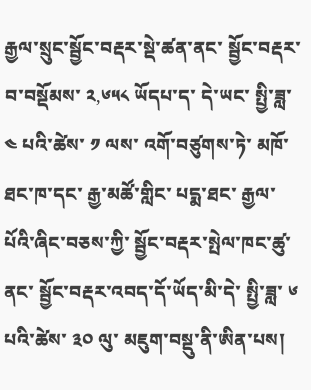རྒྱལ་སྲུང་སྦྱོང་བརྡར་སྡེ་ཚན་ནང་ སྦྱོང་བརྡར་བ་བསྡོམས་ ༢,༦༥༨ ཡོདཔ་ད་ དེ་ཡང་ སྤྱི་ཟླ་ ༤ པའི་ཚེས་ ༡ ལས་ འགོ་བཙུགས་ཏེ་ མཁོ་ཐང་ཁ་དང་ རྒྱ་མཚོ་གླིང་ པདྨ་ཐང་ རྒྱལ་པོའི་ཞིང་བཅས་ཀྱི་ སྦྱོང་བརྡར་སྤེལ་ཁང་ཚུ་ནང་ སྦྱོང་བརྡར་འབད་དོ་ཡོད་མི་དེ་ སྤྱི་ཟླ་ ༦ པའི་ཚེས་ ༣༠ ལུ་ མཇུག་བསྡུ་ནི་ཨིན་པས།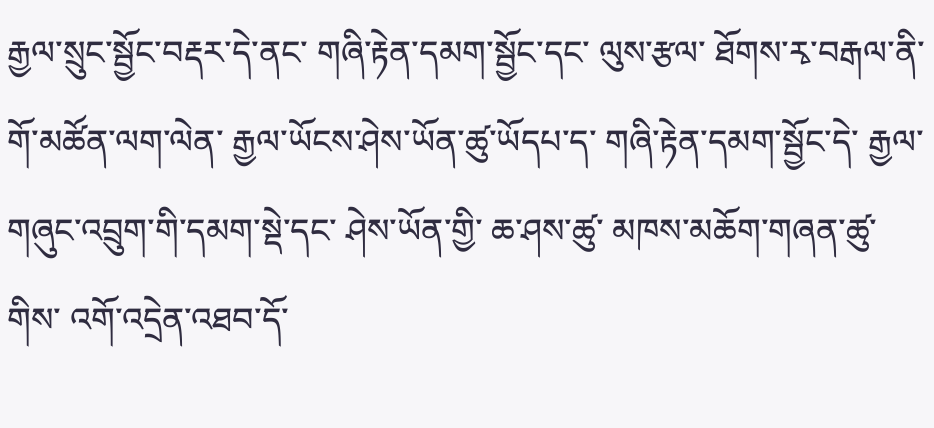རྒྱལ་སྲུང་སྦྱོང་བརྡར་དེ་ནང་ གཞི་རྟེན་དམག་སྦྱོང་དང་ ལུས་རྩལ་ ཐོགས་རྭ་བརྒལ་ནི་ གོ་མཚོན་ལག་ལེན་ རྒྱལ་ཡོངས་ཤེས་ཡོན་ཚུ་ཡོདཔ་ད་ གཞི་རྟེན་དམག་སྦྱོང་དེ་ རྒྱལ་གཞུང་འབྲུག་གི་དམག་སྡེ་དང་ ཤེས་ཡོན་གྱི་ ཆ་ཤས་ཚུ་ མཁས་མཆོག་གཞན་ཚུ་གིས་ འགོ་འདྲེན་འཐབ་དོ་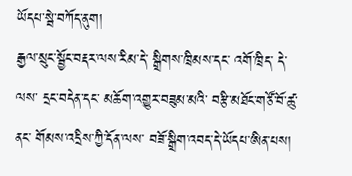ཡོདཔ་སྦེ་བཀོད་ནུག།
རྒྱལ་སྲུང་སྦྱོང་བརྡར་ལས་རིམ་དེ་ སྒྲིགས་ཁྲིམས་དང་ འགོ་ཁྲིད་ དེ་ལས་ དྲང་བདེན་དང་ མཆོག་འགྱུར་བཟུམ་མའི་ བརྩི་མཐོང་གཙོ་བོ་ཚུ་ནང་ གོམས་འདྲིས་ཀྱི་དོན་ལས་ བཟོ་སྒྲིག་འབད་དེ་ཡོདཔ་ཨིན་པས།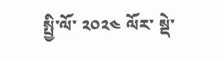སྤྱི་ལོ་ ༢༠༢༤ ལོར་ སྡེ་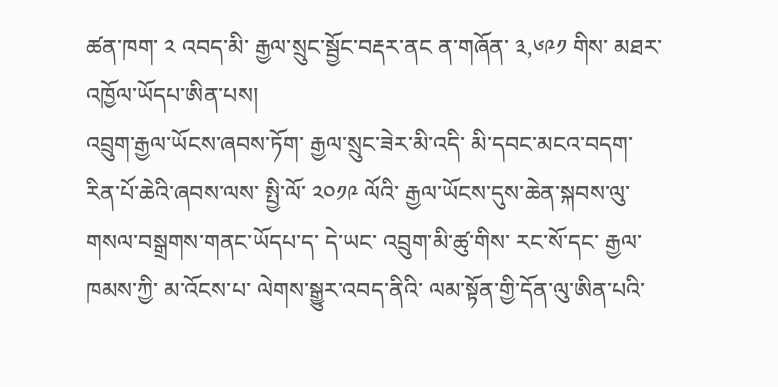ཚན་ཁག་ ༢ འབད་མི་ རྒྱལ་སྲུང་སྦྱོང་བརྡར་ནང ན་གཞོན་ ༣,༦༩༡ གིས་ མཐར་འཁྱོལ་ཡོདཔ་ཨིན་པས།
འབྲུག་རྒྱལ་ཡོངས་ཞབས་ཏོག་ རྒྱལ་སྲུང་ཟེར་མི་འདི་ མི་དབང་མངའ་བདག་རིན་པོ་ཆེའི་ཞབས་ལས་ སྤྱི་ལོ་ ༢༠༡༩ ལོའི་ རྒྱལ་ཡོངས་དུས་ཆེན་སྐབས་ལུ་ གསལ་བསྒྲགས་གནང་ཡོདཔ་ད་ དེ་ཡང་ འབྲུག་མི་ཚུ་གིས་ རང་སོ་དང་ རྒྱལ་ཁམས་ཀྱི་ མ་འོངས་པ་ ལེགས་སྒྱུར་འབད་ནིའི་ ལམ་སྟོན་གྱི་དོན་ལུ་ཨིན་པའི་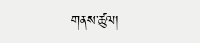གནས་ཚུལ།